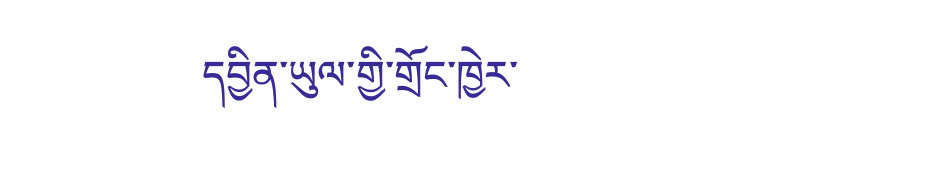དབྱིན་ཡུལ་གྱི་གྲོང་ཁྱེར་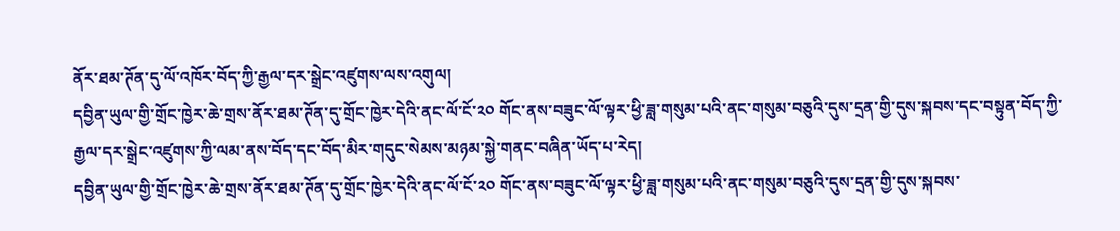ནོར་ཐམ་ཊོན་དུ་ལོ་འཁོར་བོད་ཀྱི་རྒྱལ་དར་སྒྲེང་འཛུགས་ལས་འགུལ།
དབྱིན་ཡུལ་གྱི་གྲོང་ཁྱེར་ཆེ་གྲས་ནོར་ཐམ་ཊོན་དུ་གྲོང་ཁྱེར་དེའི་ནང་ལོ་ངོ་༢༠ གོང་ནས་བཟུང་ལོ་ལྟར་ཕྱི་ཟླ་གསུམ་པའི་ནང་གསུམ་བཅུའི་དུས་དྲན་གྱི་དུས་སྐབས་དང་བསྟུན་བོད་ཀྱི་རྒྱལ་དར་སྒྲེང་འཛུགས་ཀྱི་ལམ་ནས་བོད་དང་བོད་མིར་གདུང་སེམས་མཉམ་སྐྱེ་གནང་བཞིན་ཡོད་པ་རེད།
དབྱིན་ཡུལ་གྱི་གྲོང་ཁྱེར་ཆེ་གྲས་ནོར་ཐམ་ཊོན་དུ་གྲོང་ཁྱེར་དེའི་ནང་ལོ་ངོ་༢༠ གོང་ནས་བཟུང་ལོ་ལྟར་ཕྱི་ཟླ་གསུམ་པའི་ནང་གསུམ་བཅུའི་དུས་དྲན་གྱི་དུས་སྐབས་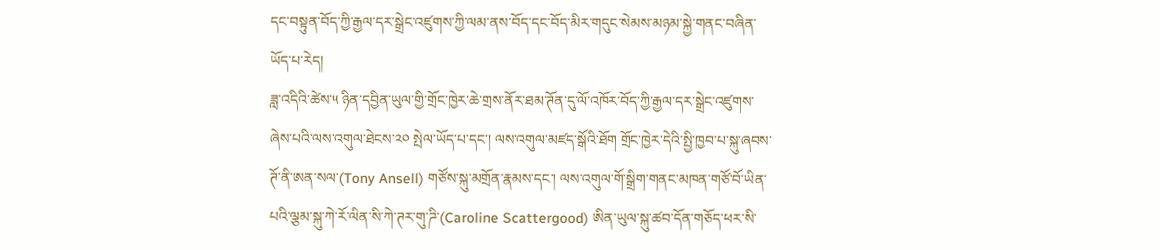དང་བསྟུན་བོད་ཀྱི་རྒྱལ་དར་སྒྲེང་འཛུགས་ཀྱི་ལམ་ནས་བོད་དང་བོད་མིར་གདུང་སེམས་མཉམ་སྐྱེ་གནང་བཞིན་ཡོད་པ་རེད།
ཟླ་འདིའི་ཚེས་༥ ཉིན་དབྱིན་ཡུལ་གྱི་གྲོང་ཁྱེར་ཆེ་གྲས་ནོར་ཐམ་ཊོན་དུ་ལོ་འཁོར་བོད་ཀྱི་རྒྱལ་དར་སྒྲེང་འཛུགས་ཞེས་པའི་ལས་འགུལ་ཐེངས་༢༠ སྤེལ་ཡོད་པ་དང་། ལས་འགུལ་མཛད་སྒོའི་ཐོག གྲོང་ཁྱེར་དེའི་སྤྱི་ཁྱབ་པ་སྐུ་ཞབས་ཊོ་ནི་ཨན་སལ་(Tony Ansell) གཙོས་སྐུ་མགྲོན་རྣམས་དང་། ལས་འགུལ་གོ་སྒྲིག་གནང་མཁན་གཙོ་བོ་ཡིན་པའི་ལྕམ་སྐུ་ཀེ་རོ་ལིན་སི་ཀེ་ཊར་གུ་ཌི་(Caroline Scattergood) ཨིན་ཡུལ་སྐུ་ཚབ་དོན་གཅོད་ཕར་སི་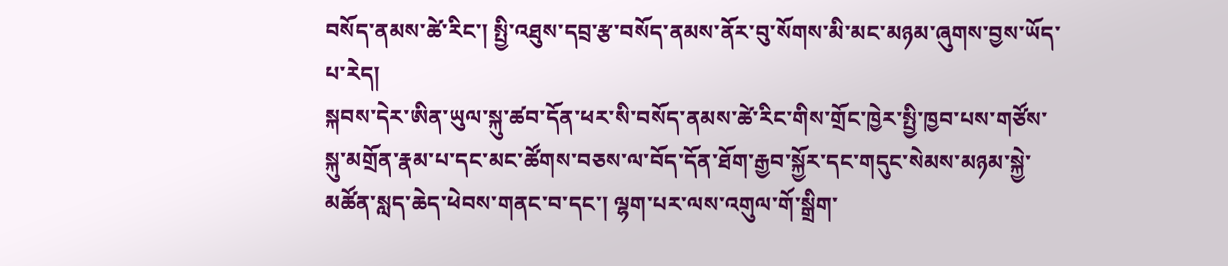བསོད་ནམས་ཚེ་རིང་། སྤྱི་འཐུས་དབྲ་རྩ་བསོད་ནམས་ནོར་བུ་སོགས་མི་མང་མཉམ་ཞུགས་བྱས་ཡོད་པ་རེད།
སྐབས་དེར་ཨིན་ཡུལ་སྐུ་ཚབ་དོན་ཕར་སི་བསོད་ནམས་ཚེ་རིང་གིས་གྲོང་ཁྱེར་སྤྱི་ཁྱབ་པས་གཙོས་སྐུ་མགྲོན་རྣམ་པ་དང་མང་ཚོགས་བཅས་ལ་བོད་དོན་ཐོག་རྒྱབ་སྐྱོར་དང་གདུང་སེམས་མཉམ་སྐྱེ་མཚོན་སླད་ཆེད་ཕེབས་གནང་བ་དང་། ལྷག་པར་ལས་འགུལ་གོ་སྒྲིག་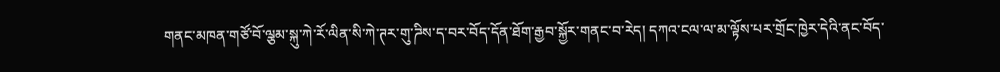གནང་མཁན་གཙོ་བོ་ལྕམ་སྐུ་ཀེ་རོ་ལིན་སི་ཀེ་ཊར་གུ་ཌིས་ད་བར་བོད་དོན་ཐོག་རྒྱབ་སྐྱོར་གནང་བ་རེད། དཀའ་ངལ་ལ་མ་ལྟོས་པར་གྲོང་ཁྱེར་དེའི་ནང་བོད་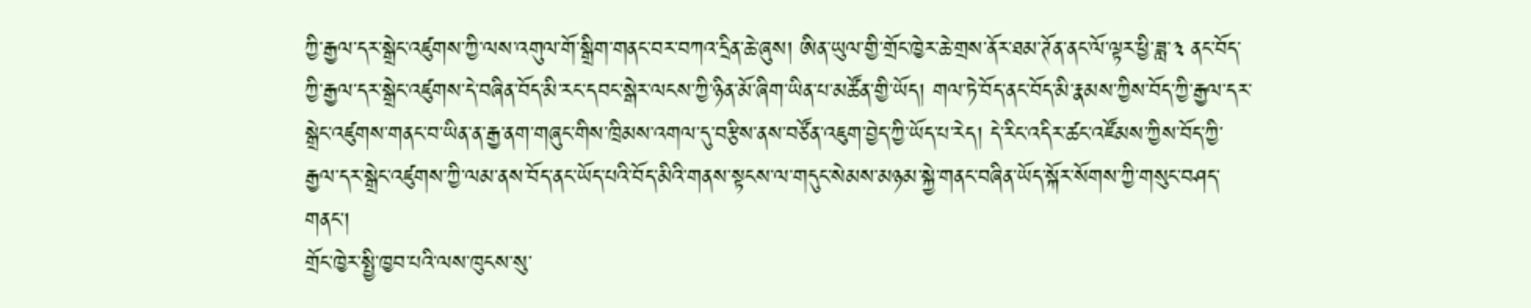ཀྱི་རྒྱལ་དར་སྒྲེང་འཛུགས་ཀྱི་ལས་འགུལ་གོ་སྒྲིག་གནང་བར་བཀའ་དྲིན་ཆེ་ཞུས། ཨིན་ཡུལ་གྱི་གྲོང་ཁྱེར་ཆེ་གྲས་ནོར་ཐམ་ཊོན་ནང་ལོ་ལྟར་ཕྱི་ཟླ་༣ ནང་བོད་ཀྱི་རྒྱལ་དར་སྒྲེང་འཛུགས་དེ་བཞིན་བོད་མི་རང་དབང་སྒེར་ལངས་ཀྱི་ཉིན་མོ་ཞིག་ཡིན་པ་མཚོན་གྱི་ཡོད། གལ་ཏེ་བོད་ནང་བོད་མི་རྣམས་ཀྱིས་བོད་ཀྱི་རྒྱལ་དར་སྒྲེང་འཛུགས་གནང་བ་ཡིན་ན་རྒྱ་ནག་གཞུང་གིས་ཁྲིམས་འགལ་དུ་བརྩིས་ནས་བཙོན་འཇུག་བྱེད་ཀྱི་ཡོད་པ་རེད། དེ་རིང་འདིར་ཚང་འཛོམས་ཀྱིས་བོད་ཀྱི་རྒྱལ་དར་སྒྲེང་འཛུགས་ཀྱི་ལམ་ནས་བོད་ནང་ཡོད་པའི་བོད་མིའི་གནས་སྟངས་ལ་གདུང་སེམས་མཉམ་སྐྱེ་གནང་བཞིན་ཡོད་སྐོར་སོགས་ཀྱི་གསུང་བཤད་གནང་།
གྲོང་ཁྱེར་སྤྱི་ཁྱབ་པའི་ལས་ཁུངས་སུ་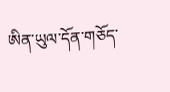ཨིན་ཡུལ་དོན་གཅོད་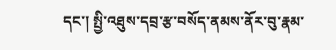དང་། སྤྱི་འཐུས་དབྲ་རྩ་བསོད་ནམས་ནོར་བུ་རྣམ་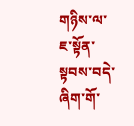གཉིས་ལ་ཇ་སྟོན་སྟབས་བདེ་ཞིག་གོ་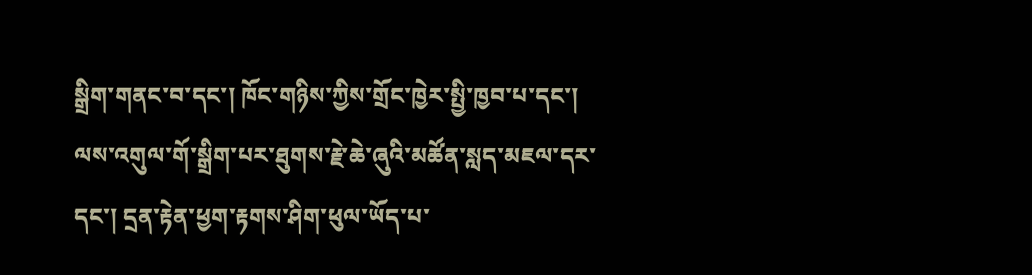སྒྲིག་གནང་བ་དང་། ཁོང་གཉིས་ཀྱིས་གྲོང་ཁྱེར་སྤྱི་ཁྱབ་པ་དང་། ལས་འགུལ་གོ་སྒྲིག་པར་ཐུགས་རྗེ་ཆེ་ཞུའི་མཚོན་སླད་མཇལ་དར་དང་། དྲན་རྟེན་ཕྱག་རྟགས་ཤིག་ཕུལ་ཡོད་པ་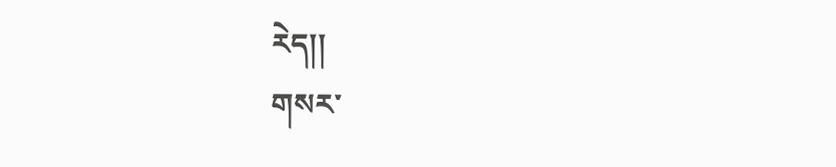རེད།།
གསར་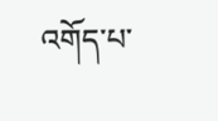འགོད་པ་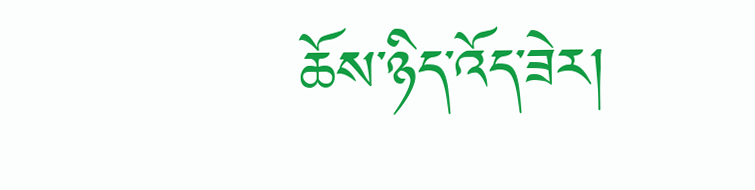ཆོས་ཉིད་འོད་ཟེར།